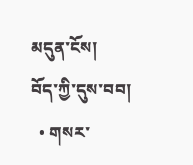མདུན་ངོས།
བོད་ཀྱི་དུས་བབ།
  • གསར་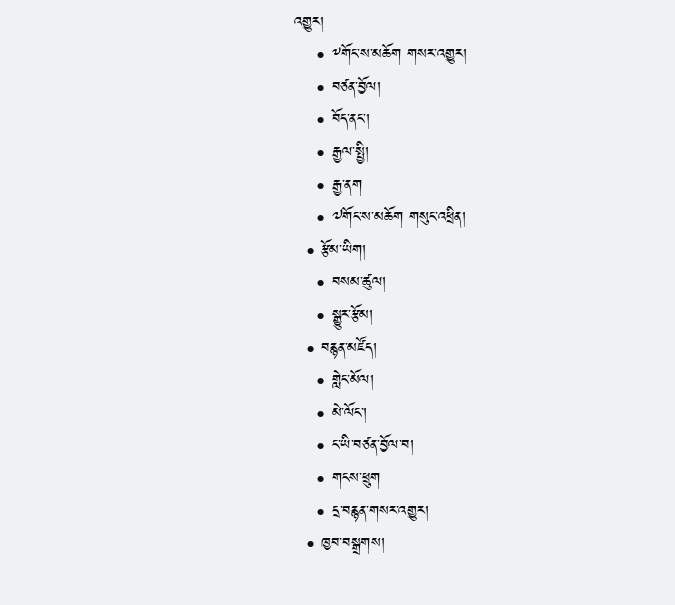འགྱུར།
    • ༸གོང་ས་མཆོག གསར་འགྱུར།
    • བཙན་བྱོལ།
    • བོད་ནང་།
    • རྒྱལ་སྤྱི།
    • རྒྱ་ནག
    • ༧གོང་ས་མཆོག གསུང་འཕྲིན།
  • རྩོམ་ཡིག།
    • བསམ་ཚུལ།
    • སྒྱུར་རྩོམ།
  • བརྙན་མཛོད།
    • གླེང་མོལ།
    • མེ་ལོང་།
    • ང་ཡི་བཙན་བྱོལ་བ།
    • གངས་ཕྲུག
    • དྲ་བརྙན་གསར་འགྱུར།
  • ཁྱབ་བསྒྲགས།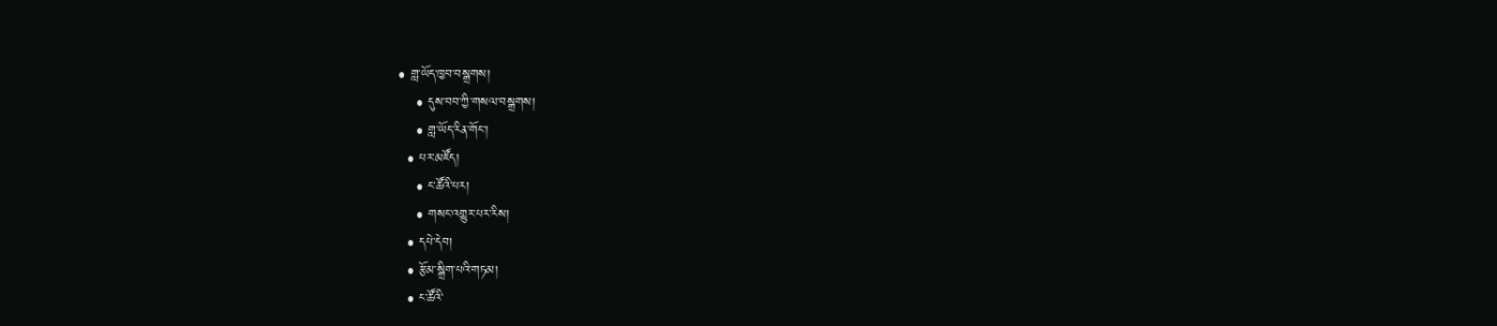• གླ་ཡོད་ཁྱབ་བསྒྲགས།
    • དུས་བབ་ཀྱི་གསལ་བསྒྲགས།
    • གླ་ཡོད་རིན་གོང་།
  • པར་མཛོད།
    • ང་ཚོའི་པར།
    • གསང་འགྱུར་པར་རིས།
  • དཔེ་དེབ།
  • རྩོམ་སྒྲིག་པའི་གཏམ།
  • ང་ཚོའི་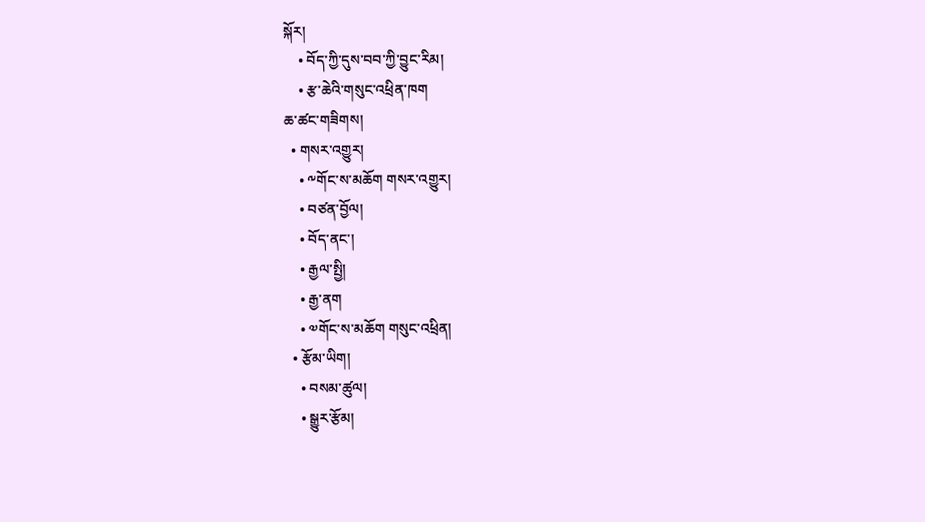སྐོར།
    • བོད་ཀྱི་དུས་བབ་ཀྱི་བྱུང་རིམ།
    • རྩ་ཆེའི་གསུང་འཕྲིན་ཁག
ཆ་ཚང་གཟིགས།
  • གསར་འགྱུར།
    • ༸གོང་ས་མཆོག གསར་འགྱུར།
    • བཙན་བྱོལ།
    • བོད་ནང་།
    • རྒྱལ་སྤྱི།
    • རྒྱ་ནག
    • ༧གོང་ས་མཆོག གསུང་འཕྲིན།
  • རྩོམ་ཡིག།
    • བསམ་ཚུལ།
    • སྒྱུར་རྩོམ།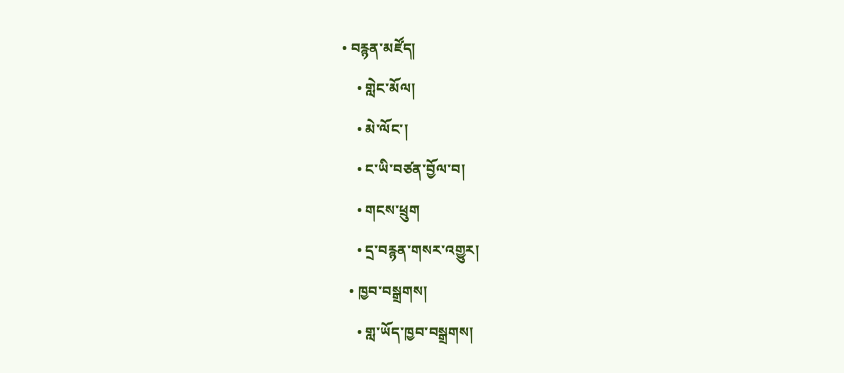• བརྙན་མཛོད།
    • གླེང་མོལ།
    • མེ་ལོང་།
    • ང་ཡི་བཙན་བྱོལ་བ།
    • གངས་ཕྲུག
    • དྲ་བརྙན་གསར་འགྱུར།
  • ཁྱབ་བསྒྲགས།
    • གླ་ཡོད་ཁྱབ་བསྒྲགས།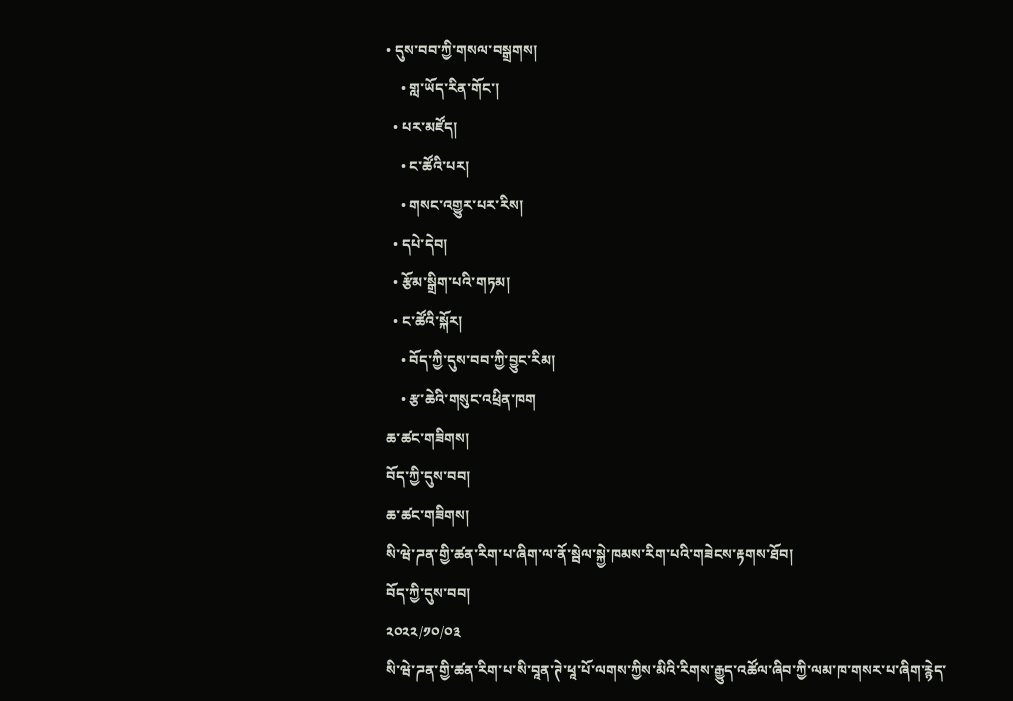• དུས་བབ་ཀྱི་གསལ་བསྒྲགས།
    • གླ་ཡོད་རིན་གོང་།
  • པར་མཛོད།
    • ང་ཚོའི་པར།
    • གསང་འགྱུར་པར་རིས།
  • དཔེ་དེབ།
  • རྩོམ་སྒྲིག་པའི་གཏམ།
  • ང་ཚོའི་སྐོར།
    • བོད་ཀྱི་དུས་བབ་ཀྱི་བྱུང་རིམ།
    • རྩ་ཆེའི་གསུང་འཕྲིན་ཁག
ཆ་ཚང་གཟིགས།
བོད་ཀྱི་དུས་བབ།
ཆ་ཚང་གཟིགས།
སི་ཝེ་ཌན་གྱི་ཚན་རིག་པ་ཞིག་ལ་ནོ་སྦེལ་སྐྱེ་ཁམས་རིག་པའི་གཟེངས་རྟགས་ཐོབ།
བོད་ཀྱི་དུས་བབ།
༢༠༢༢/༡༠/༠༣
སི་ཝེ་ཌན་གྱི་ཚན་རིག་པ་སི་བཱན་ཊེ་ཕཱ་པོ་ལགས་ཀྱིས་མིའི་རིགས་རྒྱུད་འཚོལ་ཞིབ་ཀྱི་ལམ་ཁ་གསར་པ་ཞིག་རྙེད་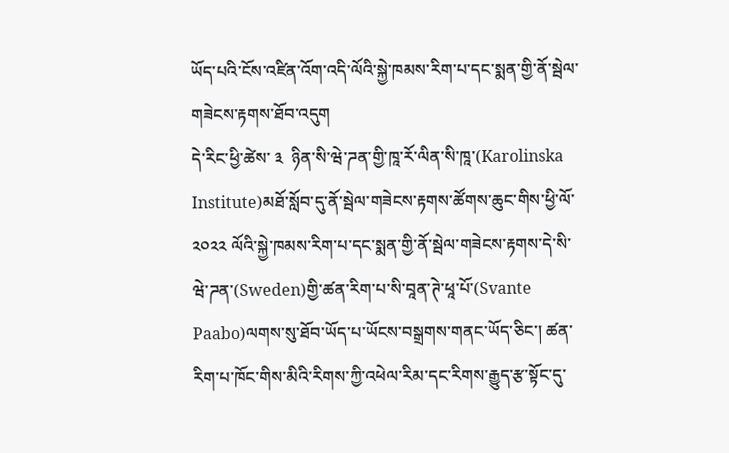ཡོད་པའི་ངོས་འཛིན་འོག་འདི་ལོའི་སྐྱེ་ཁམས་རིག་པ་དང་སྨན་གྱི་ནོ་སྦེལ་གཟེངས་རྟགས་ཐོབ་འདུག
དེ་རིང་ཕྱི་ཚེས་ ༣  ཉིན་སི་ཝེ་ཌན་གྱི་ཁཱ་རོ་ལིན་སི་ཁཱ་(Karolinska Institute)མཐོ་སློབ་དུ་ནོ་སྦེལ་གཟེངས་རྟགས་ཚོགས་ཆུང་གིས་ཕྱི་ལོ་༢༠༢༢ ལོའི་སྐྱེ་ཁམས་རིག་པ་དང་སྨན་གྱི་ནོ་སྦེལ་གཟེངས་རྟགས་དེ་སི་ཝེ་ཌན་(Sweden)གྱི་ཚན་རིག་པ་སི་བཱན་ཊེ་ཕཱ་པོ་(Svante Paabo)ལགས་སུ་ཐོབ་ཡོད་པ་ཡོངས་བསྒྲགས་གནང་ཡོད་ཅིང་། ཚན་རིག་པ་ཁོང་གིས་མིའི་རིགས་ཀྱི་འཕེལ་རིམ་དང་རིགས་རྒྱུད་རྩ་སྟོང་དུ་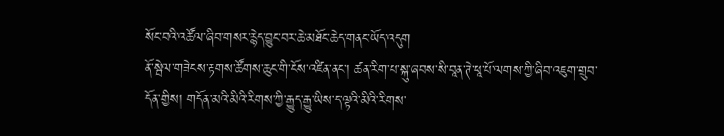སོང་བའི་འཚོལ་ཞིབ་གསར་རྙེད་བྱུང་བར་ཆེ་མཐོང་ཆེད་གནང་ཡོད་འདུག
ནོ་སྦེལ་གཟེངས་རྟགས་ཚོགས་ཆུང་གི་ངོས་འཛིན་ནང་། ཚན་རིག་པ་སྐུ་ཞབས་སི་བཱན་ཊེ་ཕཱ་པོ་ལགས་ཀྱི་ཞིབ་འཇུག་གྲུབ་དོན་གྱིས། གདོན་མའི་མིའི་རིགས་ཀྱི་རྒྱུད་རྒྱུ་ཡིས་ད་ལྟའི་མིའི་རིགས་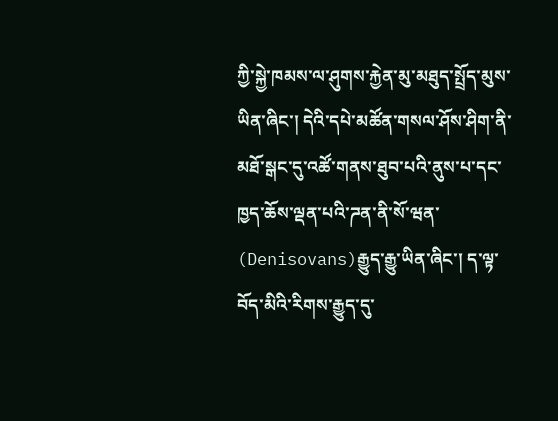ཀྱི་སྐྱེ་ཁམས་ལ་ཤུགས་རྐྱེན་མུ་མཐུད་སྤྲོད་མུས་ཡིན་ཞིང་། དེའི་དཔེ་མཚོན་གསལ་ཤོས་ཤིག་ནི་མཐོ་སྒང་དུ་འཚོ་གནས་ཐུབ་པའི་ནུས་པ་དང་ཁྱད་ཆོས་ལྡན་པའི་ཌན་ནི་སོ་ཝན་ (Denisovans)རྒྱུད་རྒྱུ་ཡིན་ཞིང་། ད་ལྟ་བོད་མིའི་རིགས་རྒྱུད་དུ་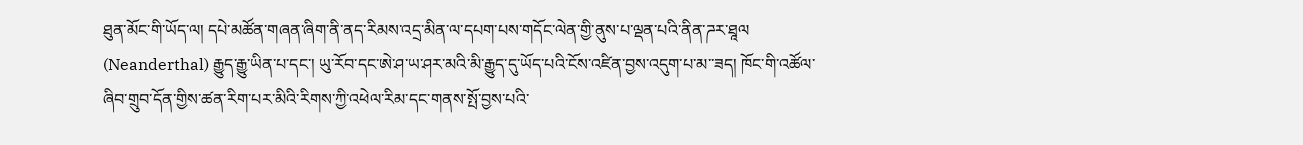ཐུན་མོང་གི་ཡོད་ལ། དཔེ་མཚོན་གཞན་ཞིག་ནི་ནད་རིམས་འདྲ་མིན་ལ་དཔག་པས་གདོང་ལེན་གྱི་ནུས་པ་ལྡན་པའི་ནིན་ཌར་ཐཱལ  (Neanderthal) རྒྱུད་རྒྱུ་ཡིན་པ་དང་། ཡུ་རོབ་དང་ཨེ་ཤ་ཡ་ཤར་མའི་མི་རྒྱུད་དུ་ཡོད་པའི་ངོས་འཛིན་བྱས་འདུག་པ་མ་་ཟད། ཁོང་གི་འཚོལ་ཞིབ་གྲུབ་དོན་གྱིས་ཚན་རིག་པར་མིའི་རིགས་ཀྱི་འཕེལ་རིམ་དང་གནས་སྤོ་བྱས་པའི་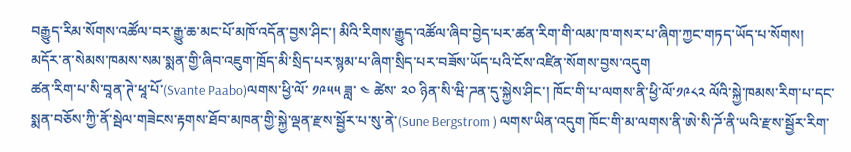བརྒྱུད་རིམ་སོགས་འཚོལ་བར་རྒྱུ་ཆ་མང་པོ་མཁོ་འདོན་བྱས་ཤིང་། མིའི་རིགས་རྒྱུད་འཚོལ་ཞིབ་བྱེད་པར་ཚན་རིག་གི་ལམ་ཁ་གསར་པ་ཞིག་ཀྱང་གཏད་ཡོད་པ་སོགས། མདོར་ན་སེམས་ཁམས་སམ་སྨན་གྱི་ཞིབ་འཇུག་ཁྲོད་མི་སྲིད་པར་སྙམ་པ་ཞིག་སྲིད་པར་བཟོས་ཡོད་པའི་ངོས་འཛིན་སོགས་བྱས་འདུག
ཚན་རིག་པ་སི་བཱན་ཊེ་ཕཱ་པོ་(Svante Paabo)ལགས་ཕྱི་ལོ་ ༡༩༥༥ ཟླ་ ༤ ཚེས་ ༢༠ ཉིན་སི་ཝི་ཌན་དུ་སྐྱེས་ཤིང་། ཁོང་གི་པ་ལགས་ནི་ཕྱི་ལོ་༡༩༨༢ ལོའི་སྐྱེ་ཁམས་རིག་པ་དང་སྨན་བཅོས་ཀྱི་ནོ་སྦེལ་གཟེངས་རྟགས་ཐོབ་མཁན་གྱི་སྐྱེ་ལྡན་རྫས་སྦྱོར་པ་སུ་ནེ་(Sune Bergstrom ) ལགས་ཡིན་འདུག ཁོང་གི་མ་ལགས་ནི་ཨེ་སི་ཌོ་ནི་ཡའི་རྫས་སྦྱོར་རིག་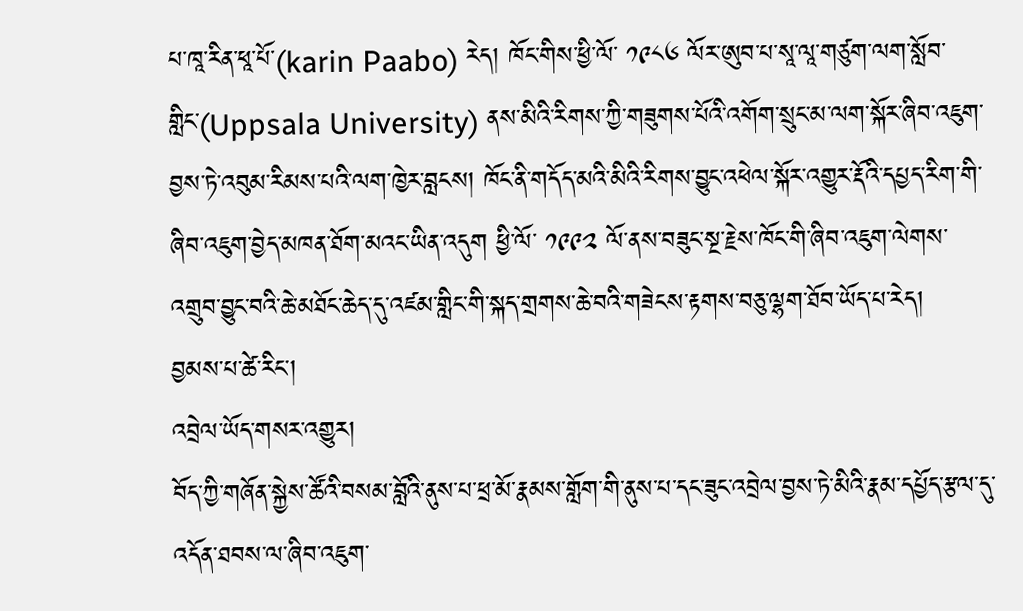པ་ཁཱ་རིན་ཕཱ་པོ་(karin Paabo) རེད། ཁོང་གིས་ཕྱི་ལོ་ ༡༩༨༦ ལོར་ཨུབ་པ་སཱ་ལཱ་གཙུག་ལག་སློབ་གླིང་(Uppsala University) ནས་མིའི་རིགས་ཀྱི་གཟུགས་པོའི་འགོག་སྲུང་མ་ལག་སྐོར་ཞིབ་འཇུག་བྱས་ཏེ་འབུམ་རིམས་པའི་ལག་ཁྱེར་བླངས། ཁོང་ནི་གདོད་མའི་མིའི་རིགས་བྱུང་འཕེལ་སྐོར་འགྱུར་རྡོའི་དཔྱད་རིག་གི་ཞིབ་འཇུག་བྱེད་མཁན་ཐོག་མའང་ཡིན་འདུག ཕྱི་ལོ་ ༡༩༩༢ ལོ་ནས་བཟུང་སྔ་རྗེས་ཁོང་གི་ཞིབ་འཇུག་ལེགས་འགྲུབ་བྱུང་བའི་ཆེ་མཐོང་ཆེད་དུ་འཛམ་གླིང་གི་སྐད་གྲགས་ཆེ་བའི་གཟེངས་རྟགས་བཅུ་ལྷག་ཐོབ་ཡོད་པ་རེད།
བྱམས་པ་ཚེ་རིང་།
འབྲེལ་ཡོད་གསར་འགྱུར།
བོད་ཀྱི་གཞོན་སྐྱེས་ཚོའི་བསམ་བློའི་ནུས་པ་ཕྲ་མོ་རྣམས་གློག་གི་ནུས་པ་དང་ཟུང་འབྲེལ་བྱས་ཏེ་མིའི་རྣམ་དཔྱོད་རྩལ་དུ་འདོན་ཐབས་ལ་ཞིབ་འཇུག་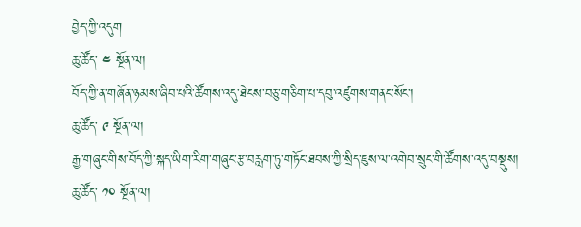བྱེད་ཀྱི་འདུག
ཆུ་ཚོད་ ༤ སྔོན་ལ།
བོད་ཀྱི་ན་གཞོན་ཉམས་ཞིབ་པའི་ཚོགས་འདུ་ཐེངས་བཅུ་གཅིག་པ་དབུ་འཛུགས་གནང་སོང་།
ཆུ་ཚོད་ ༩ སྔོན་ལ།
རྒྱ་གཞུང་གིས་བོད་ཀྱི་སྐད་ཡིག་རིག་གཞུང་རྩ་བརླག་ཏུ་གཏོང་ཐབས་ཀྱི་སྲིད་ཇུས་ལ་འགེབ་སྲུང་གི་ཚོགས་འདུ་བསྡུས།
ཆུ་ཚོད་ ༡༠ སྔོན་ལ།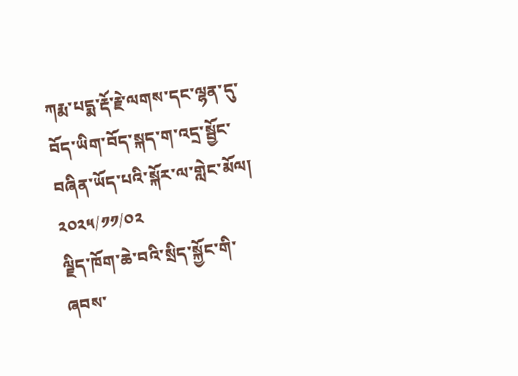ཀརྨ་པདྨ་རྡོ་རྗེ་ལགས་དང་ལྷན་དུ་བོད་ཡིག་བོད་སྐད་ག་འདྲ་སྦྱོང་བཞིན་ཡོད་པའི་སྐོར་ལ་གླེང་མོལ།
༢༠༢༥/༡༡/༠༢
ལྗིད་ཁོག་ཆེ་བའི་སྲིད་སྐྱོང་གི་ཞབས་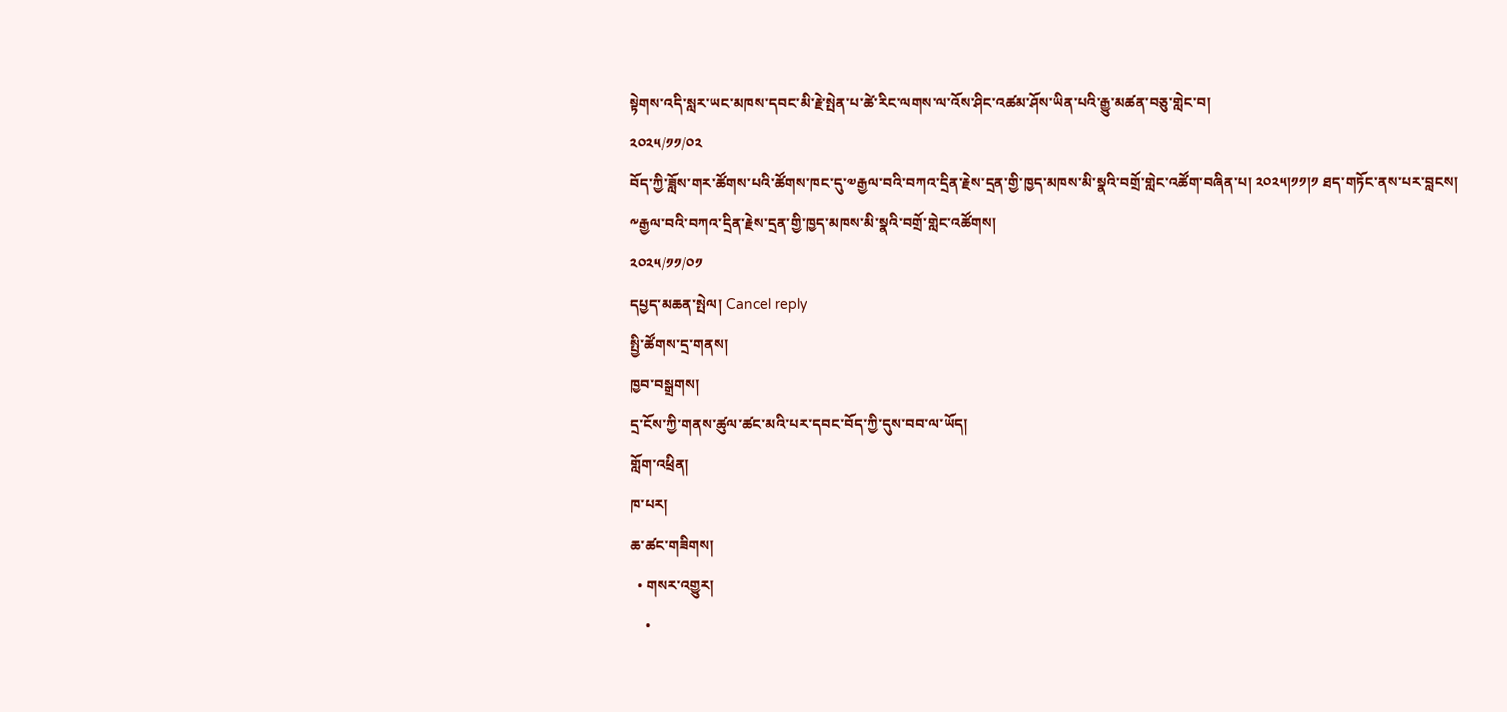སྟེགས་འདི་སླར་ཡང་མཁས་དབང་མི་རྗེ་སྤེན་པ་ཚེ་རིང་ལགས་ལ་འོས་ཤིང་འཚམ་ཤོས་ཡིན་པའི་རྒྱུ་མཚན་བཅུ་གླེང་བ།
༢༠༢༥/༡༡/༠༢
བོད་ཀྱི་ཟློས་གར་ཚོགས་པའི་ཚོགས་ཁང་དུ་༧རྒྱལ་བའི་བཀའ་དྲིན་རྗེས་དྲན་གྱི་ཁྱད་མཁས་མི་སྣའི་བགྲོ་གླེང་འཚོག་བཞིན་པ། ༢༠༢༥།༡༡།༡ ཐད་གཏོང་ནས་པར་བླངས།
༸རྒྱལ་བའི་བཀའ་དྲིན་རྗེས་དྲན་གྱི་ཁྱད་མཁས་མི་སྣའི་བགྲོ་གླེང་འཚོགས།
༢༠༢༥/༡༡/༠༡
དཔྱད་མཆན་སྤེལ། Cancel reply
སྤྱི་ཚོགས་དྲ་གནས།
ཁྱབ་བསྒྲགས།
དྲ་ངོས་ཀྱི་གནས་ཚུལ་ཚང་མའི་པར་དབང་བོད་ཀྱི་དུས་བབ་ལ་ཡོད།
གློག་འཕྲིན།
ཁ་པར།
ཆ་ཚང་གཟིགས།
  • གསར་འགྱུར།
    •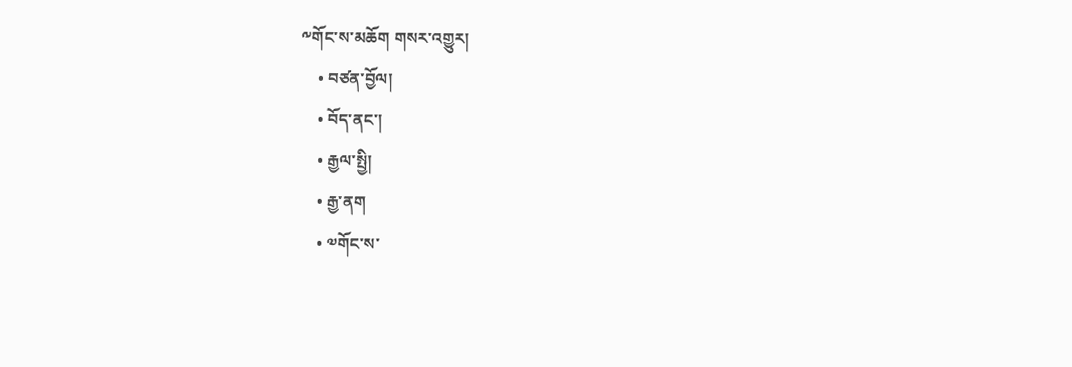༸གོང་ས་མཆོག གསར་འགྱུར།
    • བཙན་བྱོལ།
    • བོད་ནང་།
    • རྒྱལ་སྤྱི།
    • རྒྱ་ནག
    • ༧གོང་ས་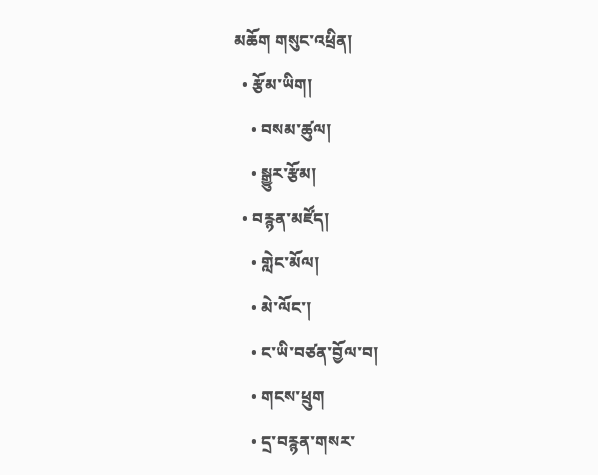མཆོག གསུང་འཕྲིན།
  • རྩོམ་ཡིག།
    • བསམ་ཚུལ།
    • སྒྱུར་རྩོམ།
  • བརྙན་མཛོད།
    • གླེང་མོལ།
    • མེ་ལོང་།
    • ང་ཡི་བཙན་བྱོལ་བ།
    • གངས་ཕྲུག
    • དྲ་བརྙན་གསར་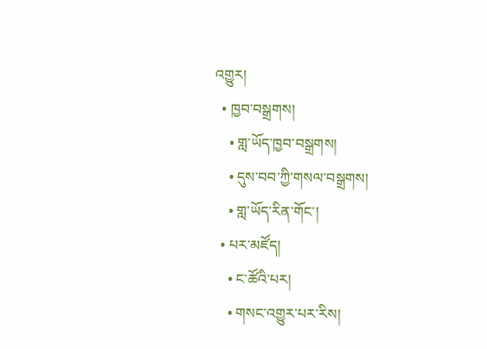འགྱུར།
  • ཁྱབ་བསྒྲགས།
    • གླ་ཡོད་ཁྱབ་བསྒྲགས།
    • དུས་བབ་ཀྱི་གསལ་བསྒྲགས།
    • གླ་ཡོད་རིན་གོང་།
  • པར་མཛོད།
    • ང་ཚོའི་པར།
    • གསང་འགྱུར་པར་རིས།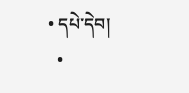• དཔེ་དེབ།
  •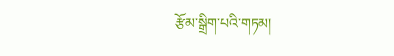རྩོམ་སྒྲིག་པའི་གཏམ།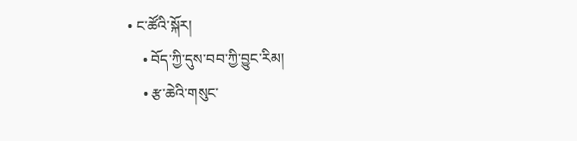• ང་ཚོའི་སྐོར།
    • བོད་ཀྱི་དུས་བབ་ཀྱི་བྱུང་རིམ།
    • རྩ་ཆེའི་གསུང་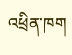འཕྲིན་ཁག